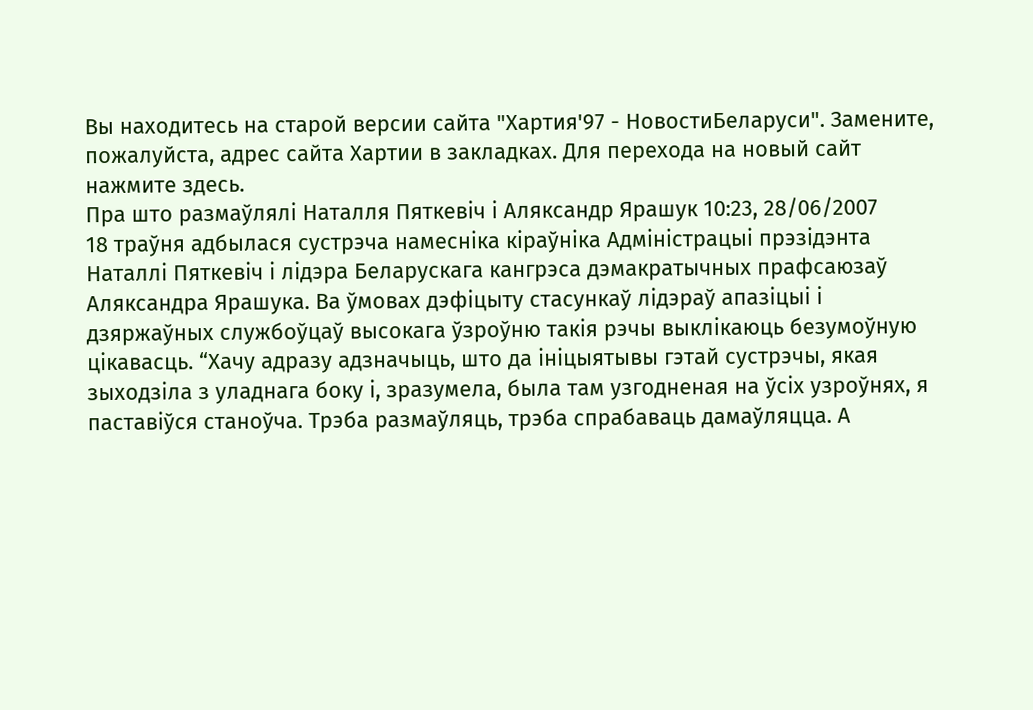Вы находитесь на старой версии сайта "Хартия'97 - НовостиБеларуси". Замените, пожалуйста, адрес сайта Хартии в закладках. Для перехода на новый сайт нажмите здесь.
Пра што размаўлялі Наталля Пяткевіч і Аляксандр Ярашук 10:23, 28/06/2007
18 траўня адбылася сустрэча намесніка кіраўніка Адміністрацыі прэзідэнта Наталлі Пяткевіч і лідэра Беларускага кангрэса дэмакратычных прафсаюзаў Аляксандра Ярашука. Ва ўмовах дэфіцыту стасункаў лідэраў апазіцыі і дзяржаўных службоўцаў высокага ўзроўню такія рэчы выклікаюць безумоўную цікавасць. “Хачу адразу адзначыць, што да ініцыятывы гэтай сустрэчы, якая зыходзіла з уладнага боку і, зразумела, была там узгодненая на ўсіх узроўнях, я паставіўся станоўча. Трэба размаўляць, трэба спрабаваць дамаўляцца. А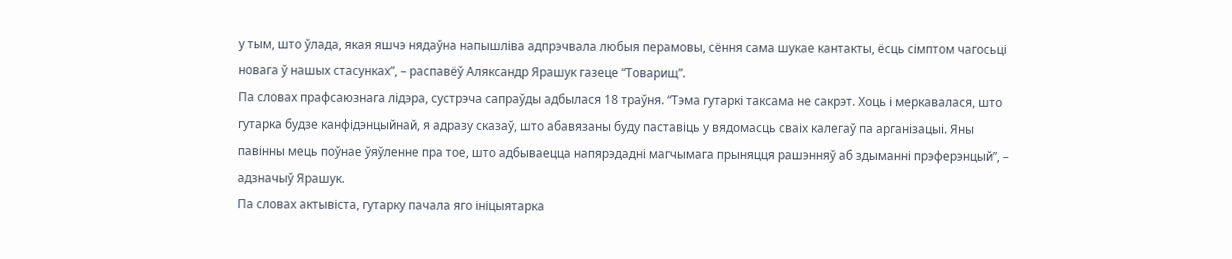у тым, што ўлада, якая яшчэ нядаўна напышліва адпрэчвала любыя перамовы, сёння сама шукае кантакты, ёсць сімптом чагосьці новага ў нашых стасунках”, – распавёў Аляксандр Ярашук газеце “Товарищ”.
Па словах прафсаюзнага лідэра, сустрэча сапраўды адбылася 18 траўня. “Тэма гутаркі таксама не сакрэт. Хоць і меркавалася, што гутарка будзе канфідэнцыйнай, я адразу сказаў, што абавязаны буду паставіць у вядомасць сваіх калегаў па арганізацыі. Яны павінны мець поўнае ўяўленне пра тое, што адбываецца напярэдадні магчымага прыняцця рашэнняў аб здыманні прэферэнцый”, – адзначыў Ярашук.
Па словах актывіста, гутарку пачала яго ініцыятарка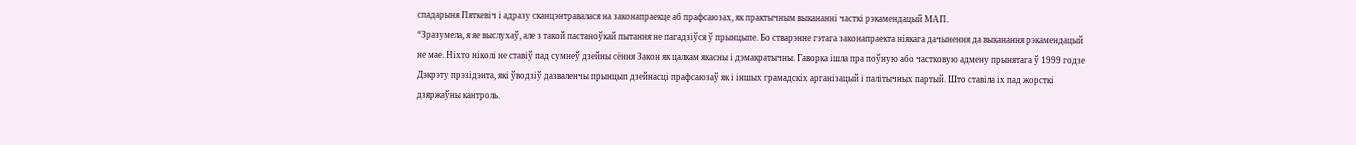спадарыня Пяткевіч і адразу сканцэнтравалася на законапраекце аб прафсаюзах, як практычным выкананні часткі рэкамендацый МАП.
“Зразумела, я яе выслухаў, але з такой пастаноўкай пытання не пагадзіўся ў прынцыпе. Бо стварэнне гэтага законапраекта ніякага дачынення да выканання рэкамендацый не мае. Ніхто ніколі не ставіў пад сумнеў дзейны сёння Закон як цалкам якасны і дэмакратычны. Гаворка ішла пра поўную або частковую адмену прынятага ў 1999 годзе Дэкрэту прэзідэнта, які ўводзіў дазваленчы прынцып дзейнасці прафсаюзаў як і іншых грамадскіх арганізацый і палітычных партый. Што ставіла іх пад жорсткі дзяржаўны кантроль.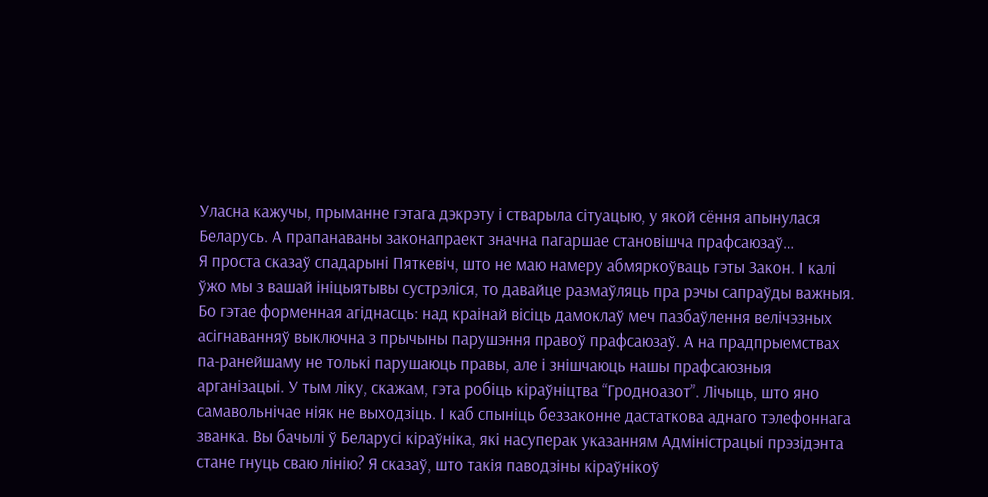Уласна кажучы, прыманне гэтага дэкрэту і стварыла сітуацыю, у якой сёння апынулася Беларусь. А прапанаваны законапраект значна пагаршае становішча прафсаюзаў…
Я проста сказаў спадарыні Пяткевіч, што не маю намеру абмяркоўваць гэты Закон. І калі ўжо мы з вашай ініцыятывы сустрэліся, то давайце размаўляць пра рэчы сапраўды важныя. Бо гэтае форменная агіднасць: над краінай вісіць дамоклаў меч пазбаўлення велічэзных асігнаванняў выключна з прычыны парушэння правоў прафсаюзаў. А на прадпрыемствах па-ранейшаму не толькі парушаюць правы, але і знішчаюць нашы прафсаюзныя арганізацыі. У тым ліку, скажам, гэта робіць кіраўніцтва “Гродноазот”. Лічыць, што яно самавольнічае ніяк не выходзіць. І каб спыніць беззаконне дастаткова аднаго тэлефоннага званка. Вы бачылі ў Беларусі кіраўніка, які насуперак указанням Адміністрацыі прэзідэнта стане гнуць сваю лінію? Я сказаў, што такія паводзіны кіраўнікоў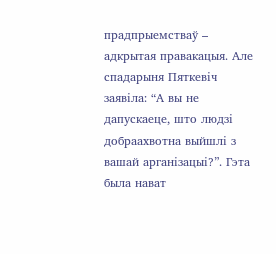прадпрыемстваў – адкрытая правакацыя. Але спадарыня Пяткевіч заявіла: “А вы не дапускаеце, што людзі добраахвотна выйшлі з вашай арганізацыі?”. Гэта была нават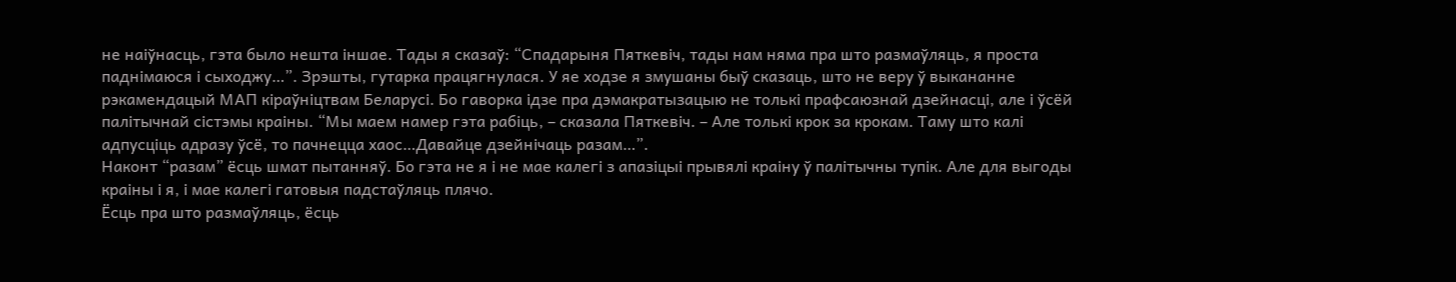не наіўнасць, гэта было нешта іншае. Тады я сказаў: “Спадарыня Пяткевіч, тады нам няма пра што размаўляць, я проста паднімаюся і сыходжу…”. Зрэшты, гутарка працягнулася. У яе ходзе я змушаны быў сказаць, што не веру ў выкананне рэкамендацый МАП кіраўніцтвам Беларусі. Бо гаворка ідзе пра дэмакратызацыю не толькі прафсаюзнай дзейнасці, але і ўсёй палітычнай сістэмы краіны. “Мы маем намер гэта рабіць, – сказала Пяткевіч. – Але толькі крок за крокам. Таму што калі адпусціць адразу ўсё, то пачнецца хаос…Давайце дзейнічаць разам…”.
Наконт “разам” ёсць шмат пытанняў. Бо гэта не я і не мае калегі з апазіцыі прывялі краіну ў палітычны тупік. Але для выгоды краіны і я, і мае калегі гатовыя падстаўляць плячо.
Ёсць пра што размаўляць, ёсць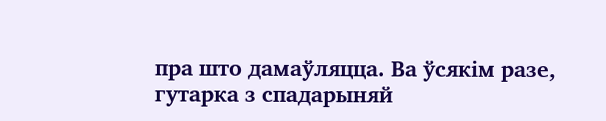пра што дамаўляцца. Ва ўсякім разе, гутарка з спадарыняй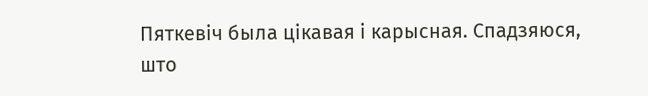Пяткевіч была цікавая і карысная. Спадзяюся, што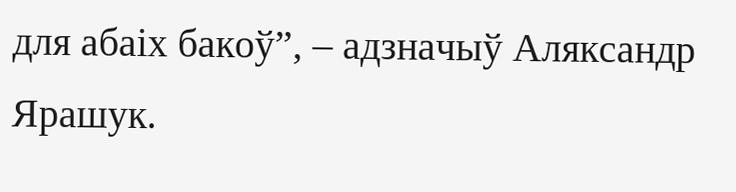для абаіх бакоў”, – адзначыў Аляксандр Ярашук.